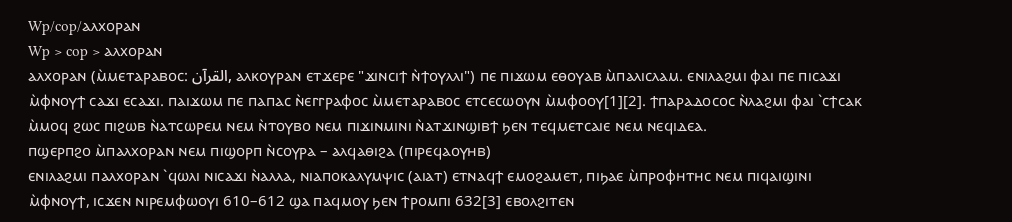Wp/cop/ⲁⲗⲭⲟⲣⲁⲛ
Wp > cop > ⲁⲗⲭⲟⲣⲁⲛ
ⲁⲗⲭⲟⲣⲁⲛ (ⲙ̀ⲙⲉⲧⲁⲣⲁⲃⲟⲥ: القرآن, ⲁⲗⲕⲟⲩⲣⲁⲛ ⲉⲧϫⲉⲣⲉ "ϫⲓⲛⲥⲓϯ ⲛ̀ϯⲟⲩⲗⲗⲓ") ⲡⲉ ⲡⲓϫⲱⲙ ⲉⲑⲟⲩⲁⲃ ⲙ̀ⲡⲁⲗⲓⲥⲗⲁⲙ. ⲉⲛⲓⲗⲁϩⲙⲓ ⲫⲁⲓ ⲡⲉ ⲡⲓⲥⲁϫⲓ ⲙ̀ⲫⲛⲟⲩϯ ⲥⲁϫⲓ ⲉⲥⲁϫⲓ. ⲡⲁⲓϫⲱⲙ ⲡⲉ ⲡⲁⲡⲁⲥ ⲛ̀ⲉⲅⲅⲣⲁⲫⲟⲥ ⲙ̀ⲙⲉⲧⲁⲣⲁⲃⲟⲥ ⲉⲧⲥⲉⲥⲱⲟⲩⲛ ⲙ̀ⲙⲫⲟⲟⲩ[1][2]. ϯⲡⲁⲣⲁⲇⲟⲥⲟⲥ ⲛ̀ⲗⲁϩⲙⲓ ⲫⲁⲓ `ⲥϯⲥⲁⲕ ⲙ̀ⲙⲟϥ ϩⲱⲥ ⲡⲓϩⲱⲃ ⲛ̀ⲁⲧⲥⲱⲣⲉⲙ ⲛⲉⲙ ⲛ̀ⲧⲟⲩⲃⲟ ⲛⲉⲙ ⲡⲓϫⲓⲛⲙⲓⲛⲓ ⲛ̀ⲁⲧϫⲓⲛϣⲓⲃϯ ϧⲉⲛ ⲧⲉϥⲙⲉⲧⲥⲁⲓⲉ ⲛⲉⲙ ⲛⲉϥⲓⲇⲉⲁ.
ⲡϣⲉⲣⲡϩⲟ ⲙ̀ⲡⲁⲗⲭⲟⲣⲁⲛ ⲛⲉⲙ ⲡⲓϣⲟⲣⲡ ⲛ̀ⲥⲟⲩⲣⲁ – ⲁⲗϥⲁⲑⲓϩⲁ (ⲡⲓⲣⲉϥⲁⲟⲩⲏⲃ)
ⲉⲛⲓⲗⲁϩⲙⲓ ⲡⲁⲗⲭⲟⲣⲁⲛ `ϥⲱⲗⲓ ⲛⲓⲥⲁϫⲓ ⲛ̀ⲁⲗⲗⲁ, ⲛⲓⲁⲡⲟⲕⲁⲗⲩⲙⲯⲓⲥ (ⲁⲓⲁⲧ) ⲉⲧⲛⲁϥϯ ⲉⲙⲟϩⲁⲙⲉⲧ, ⲡⲓϧⲁⲉ ⲙ̀ⲡⲣⲟⲫⲏⲧⲏⲥ ⲛⲉⲙ ⲡⲓϥⲁⲓϣⲓⲛⲓ ⲙ̀ⲫⲛⲟⲩϯ, ⲓⲥϫⲉⲛ ⲛⲓⲣⲉⲙⲫⲱⲟⲩⲓ 610–612 ϣⲁ ⲡⲁϥⲙⲟⲩ ϧⲉⲛ ϯⲣⲟⲙⲡⲓ 632[3] ⲉⲃⲟⲗϩⲓⲧⲉⲛ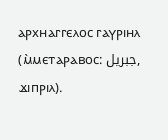ⲁⲣⲭⲏⲁⲅⲅⲉⲗⲟⲥ ⲅⲁⲩⲣⲓⲏⲗ (ⲙ̀ⲙⲉⲧⲁⲣⲁⲃⲟⲥ: جبريل, ϫⲓⲡⲣⲓⲗ).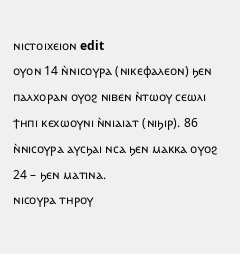ⲛⲓⲥⲧⲟⲓⲭⲉⲓⲟⲛ edit
ⲟⲩⲟⲛ 14 ⲛ̀ⲛⲓⲥⲟⲩⲣⲁ (ⲛⲓⲕⲉⲫⲁⲗⲉⲟⲛ) ϧⲉⲛ ⲡⲁⲗⲭⲟⲣⲁⲛ ⲟⲩⲟϩ ⲛⲓⲃⲉⲛ ⲛ̀ⲧⲱⲟⲩ ⲥⲉⲱⲗⲓ ϯⲏⲡⲓ ⲕⲉⲭⲱⲟⲩⲛⲓ ⲛ̀ⲛⲓⲁⲓⲁⲧ (ⲛⲓϧⲓⲣ). 86 ⲛ̀ⲛⲓⲥⲟⲩⲣⲁ ⲁⲩⲥϧⲁⲓ ⲛⲥⲁ ϧⲉⲛ ⲙⲁⲕⲕⲁ ⲟⲩⲟϩ 24 – ϧⲉⲛ ⲙⲁⲧⲓⲛⲁ.
ⲛⲓⲥⲟⲩⲣⲁ ⲧⲏⲣⲟⲩ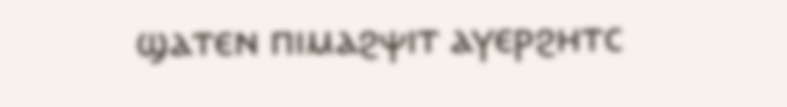ϣⲁⲧⲉⲛ ⲡⲓⲙⲁϩⲯⲓⲧ ⲁⲩⲉⲣϩⲏⲧⲥ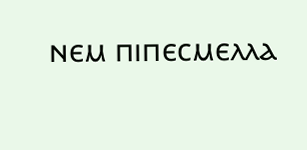ⲛⲉⲙ ⲡⲓⲡⲉⲥⲙⲉⲗⲗⲁ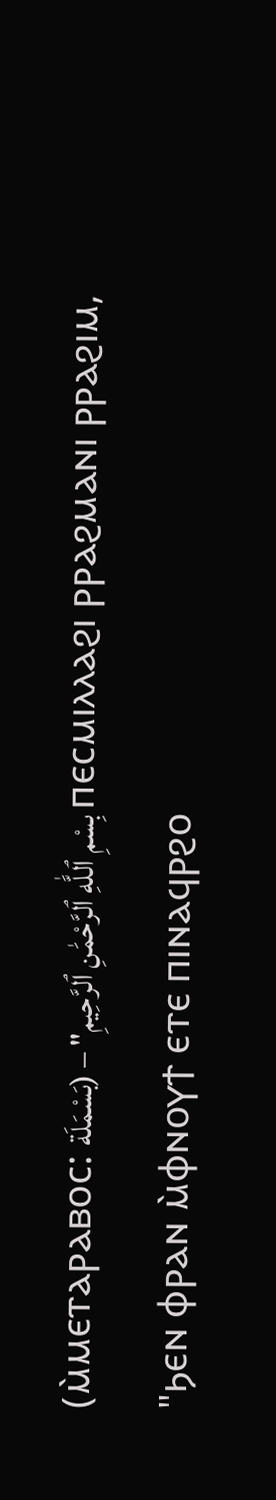(ⲙ̀ⲙⲉⲧⲁⲣⲁⲃⲟⲥ: بَسْمَلَة) – "بِسْمِ ٱللَّٰهِ ٱلرَّحْمَٰنِ ٱلرَّحِيمِ ⲡⲉⲥⲙⲓⲗⲗⲁϩⲓ ⲣⲣⲁϩⲙⲁⲛⲓ ⲣⲣⲁϩⲓⲙ, "ϧⲉⲛ ⲫⲣⲁⲛ ⲙ̀ⲫⲛⲟⲩϯ ⲉⲧⲉ ⲡⲓⲛⲁϥⲣϩⲟ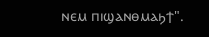ⲛⲉⲙ ⲡⲓϣⲁⲛⲑⲙⲁϧϯ".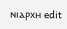ⲛⲓⲁⲣⲭⲏ edit